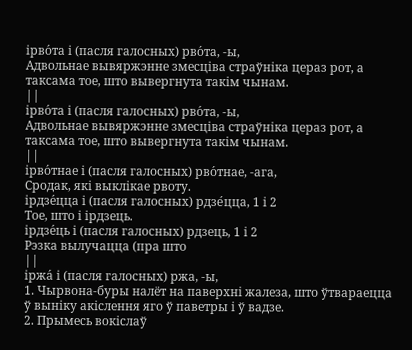ірво́та і (пасля галосных) рво́та, -ы,
Адвольнае вывяржэнне змесціва страўніка цераз рот, а таксама тое, што вывергнута такім чынам.
||
ірво́та і (пасля галосных) рво́та, -ы,
Адвольнае вывяржэнне змесціва страўніка цераз рот, а таксама тое, што вывергнута такім чынам.
||
ірво́тнае і (пасля галосных) рво́тнае, -ага,
Сродак, які выклікае рвоту.
ірдзе́цца і (пасля галосных) рдзе́цца, 1 і 2
Тое, што і ірдзець.
ірдзе́ць і (пасля галосных) рдзець, 1 і 2
Рэзка вылучацца (пра што
||
іржа́ і (пасля галосных) ржа, -ы,
1. Чырвона-буры налёт на паверхні жалеза, што ўтвараецца ў выніку акіслення яго ў паветры і ў вадзе.
2. Прымесь вокіслаў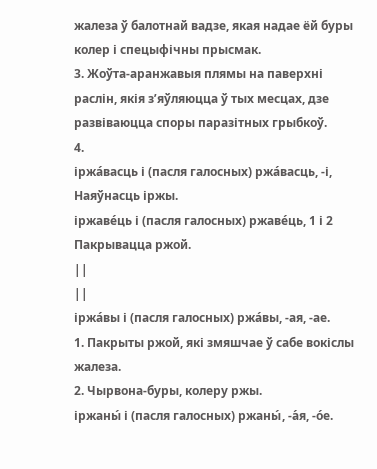жалеза ў балотнай вадзе, якая надае ёй буры колер і спецыфічны прысмак.
3. Жоўта-аранжавыя плямы на паверхні раслін, якія з’яўляюцца ў тых месцах, дзе развіваюцца споры паразітных грыбкоў.
4.
іржа́васць і (пасля галосных) ржа́васць, -і,
Наяўнасць іржы.
іржаве́ць і (пасля галосных) ржаве́ць, 1 і 2
Пакрывацца ржой.
||
||
іржа́вы і (пасля галосных) ржа́вы, -ая, -ае.
1. Пакрыты ржой, які змяшчае ў сабе вокіслы жалеза.
2. Чырвона-буры, колеру ржы.
іржаны́ і (пасля галосных) ржаны́, -а́я, -о́е.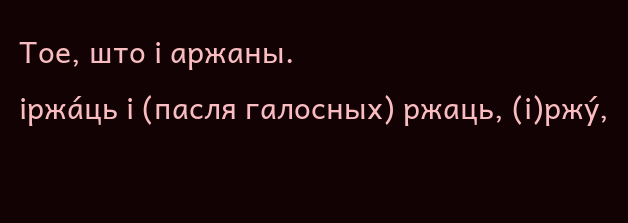Тое, што і аржаны.
іржа́ць і (пасля галосных) ржаць, (і)ржу́,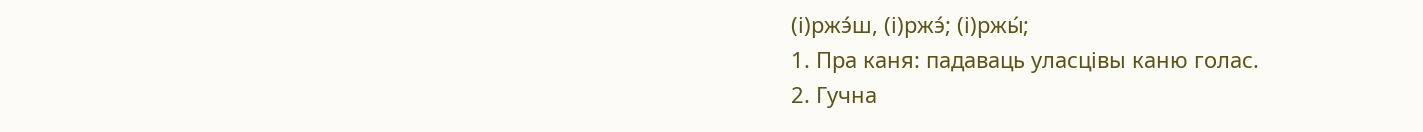(і)ржэ́ш, (і)ржэ́; (і)ржы́;
1. Пра каня: падаваць уласцівы каню голас.
2. Гучна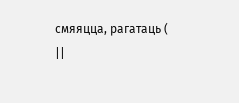смяяцца, рагатаць (
||